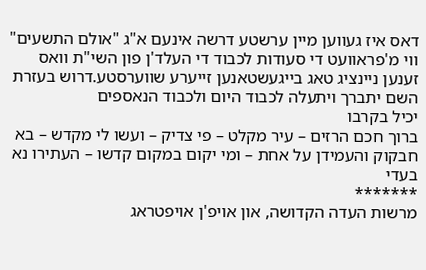דאס איז געווען מיין ערשטע דרשה אינעם א"ג "אולם התשעים" ווי מ'פראוועט די סעודות לכבוד די העלד'ן פון השי"ת וואס זענען ניינציג טאג בייגעשטאנען זייערע שווערסטע.דרוש בעזרת השם יתברך ויתעלה לכבוד היום ולכבוד הנאספים
יכיל בקרבו
ברוך חכם הרזים – עיר מקלט – פי צדיק – ועשו לי מקדש – בא חבקוק והעמידן על אחת – ומי יקום במקום קדשו – העתירו נא בעדי
*******
מרשות העדה הקדושה, און אויפ'ן אויפטראג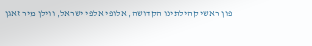פון ראשי קהילתינו הקדושה, אלופי אלפי ישראל, ווילן מיר זאגן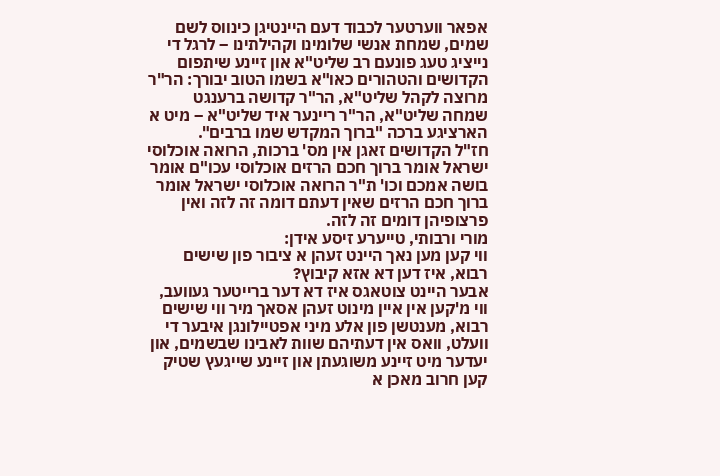אפאר ווערטער לכבוד דעם היינטיגן כינווס לשם שמים, שמחת אנשי שלומינו וקהילתינו – לרגל די נייציג טעג פונעם רב שליט"א און זיינע שיתפום הקדושים והטהורים כאו"א בשמו הטוב יבורך: הר"ר מרוצה לקהל שליט"א, הר"ר קדושה ברענגט שמחה שליט"א, הר"ר ריינער איד שליט"א – מיט א הארציגע ברכה "ברוך המקדש שמו ברבים".
חז"ל הקדושים זאגן אין מס' ברכות, הרואה אוכלוסי ישראל אומר ברוך חכם הרזים אוכלוסי עכו"ם אומר בושה אמכם וכו' ת"ר הרואה אוכלוסי ישראל אומר ברוך חכם הרזים שאין דעתם דומה זה לזה ואין פרצופיהן דומים זה לזה.
מורי ורבותי, טייערע זיסע אידן:
ווי קען מען נאך היינט זעהן א ציבור פון שישים רבוא, איז דען דא אזא קיבוץ?
אבער היינט צוטאגס איז דא דער ברייטער געוועב, ווי מ'קען אין איין מינוט זעהן אסאך מיר ווי שישים רבוא, מענטשן פון אלע מיני אפטיילונגן איבער די וועלט, וואס אין דעתיהם שוות לאבינו שבשמים, און יעדער מיט זיינע משוגעתן און זיינע שייגעץ שטיק קען חרוב מאכן א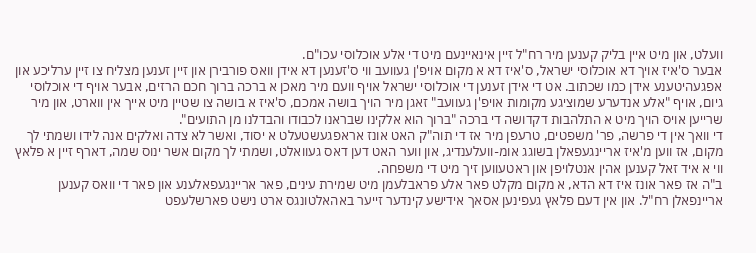וועלט, און מיט איין בליק קענען מיר רח"ל זיין אינאיינעם מיט די אלע אוכלוסי עכו"ם.
אבער ס'איז אויך דא אוכלוסי ישראל, ס'איז דא א מקום אויפ'ן געוועב ווי ס'זענען דא אידן וואס פורבירן און זיין זענען מצליח צו זיין ערליכע און אפגעהיטענע אידן כמו שכתוב. אט די אידן זענען די אוכלוסי ישראל אויף וועם מיר מאכן א ברכה ברוך חכם הרזים, אבער אויף די אוכלוסי גיום, אויף "אלע אנדערע שמוציגע מקומות אויפ'ן געוועב" זאגן מיר הויך בושה אמכם, ס'איז א בושה צו שטיין מיט אייך אין ווארט, און מיר שרייען אויס הויך מיט א התלהבות דקדושה די ברכה "ברוך הוא אלקינו שבראנו לכבודו והבדלנו מן התועים".
די וואך אין די פרשה, פר' משפטים, טרעפן מיר אז די תוה"ק האט אונז אראפגעשטעלט א יסוד, ואשר לא צדה ואלקים אנה לידו ושמתי לך מקום, אז ווען מ'איז אריינגעפאלן בשוגג אומ-וועלענדיג, און ווער האט דען דאס געוואלט, ושמתי לך מקום אשר ינוס שמה, דארף זיין א פלאץ ווי א איד זאל קענען אהין אנטלויפן און ראטעווען זיך מיט די משפחה.
ב"ה אז פאר אונז איז דא הדא, א מקום מקלט פאר אלע פראבלעמן מיט שמירת עינים, פאר אריינגעפאלענע און פאר די וואס קענען אריינפאלן רח"ל. און אין דעם פלאץ געפינען אסאך אידישע קינדער זייער באהאלטונגס ארט נישט פארשלעפט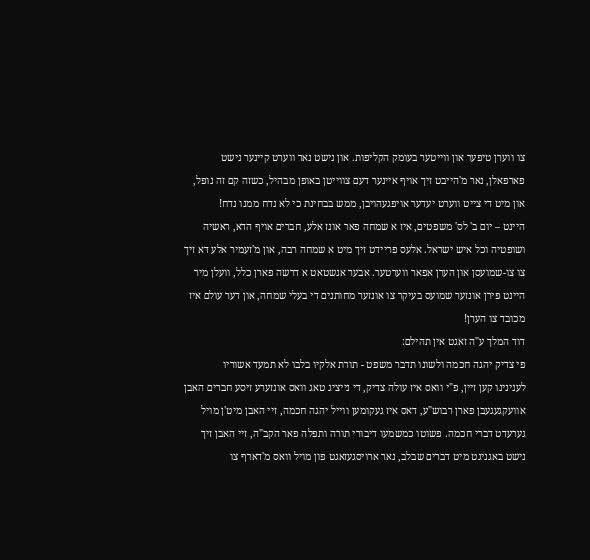צו ווערן טיפער און ווייטער בעומק הקליפות. און נישט נאר ווערט קיינער נישט פארפאלן, נאר מ'הייבט זיך אויף איינער דעם צווייטן באופן מבהיל, כשזה קם זה נופל, און מיט די צייט ווערט יעדער אויפגעהויבן, ממש בבחינת כי לא נדח ממנו נדח!
היינט – יום ב' לס' משפטים, איז א שמחה פאר אונז אלע, חברים אויף הדא, ראשיה ושופטיה וכל איש ישראל. אלעס פריידט זיך מיט א שמחה רבה, און מ'זעמיר אלע דא זיך צו צו-שמועסן און הערן אפאר ווערטער. אבער אנשטאט א דרשה פארן כלל, וועלן מיר היינט פירן אונזער שמועס בעיקר צו אונזער מחותנים די בעלי שמחה, און דער עולם איז מכובד צו הערן!
דוד המלך ע"ה זאגט אין תהילם:
פי צדיק יהגה חכמה ולשונו תדבר משפט - תורת אלקיו בלבו לא תמעד אשוריו
לענינינו קען זיין, פ"י וואס איז עולה צדיק, די נייציג טאג וואס אונזערע זיסע חברים האבן אוועקגעגעבן פארן רבוש"ע, דאס איז געקומען ווייל יהגה חכמה, זיי האבן מיט'ן מויל גערעדט דברי חכמה. פשוטו כמשמעו דיבורי תורה ותפלה פאר הקב"ה, זיי האבן זיך נישט באגניגט מיט דברים שבלב, נאר ארויסגעזאגט פון מויל וואס מ'דארף צו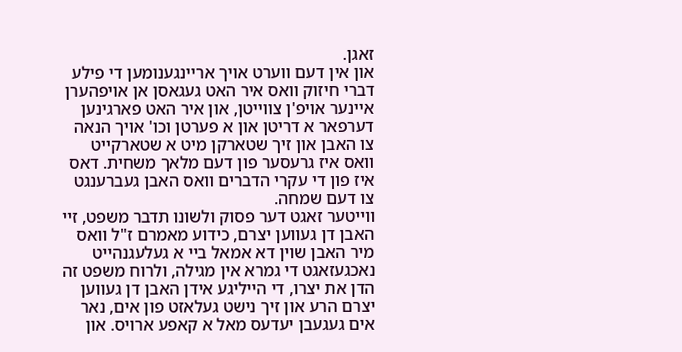זאגן.
און אין דעם ווערט אויך אריינגענומען די פילע דברי חיזוק וואס איר האט געגאסן אן אויפהערן איינער אויפ'ן צווייטן, און איר האט פארגינען דערפאר א דריטן און א פערטן וכו' אויך הנאה צו האבן און זיך שטארקן מיט א שטארקייט וואס איז גרעסער פון דעם מלאך משחית. דאס איז פון די עקרי הדברים וואס האבן געברענגט צו דעם שמחה.
ווייטער זאגט דער פסוק ולשונו תדבר משפט, זיי האבן דן געווען יצרם, כידוע מאמרם ז"ל וואס מיר האבן שוין דא אמאל ביי א געלעגנהייט נאכגעזאגט די גמרא אין מגילה, ולרוח משפט זה הדן את יצרו, די הייליגע אידן האבן דן געווען יצרם הרע און זיך נישט געלאזט פון אים, נאר אים געגעבן יעדעס מאל א קאפע ארויס. און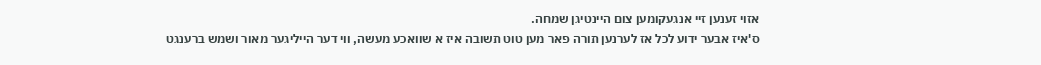אזוי זענען זיי אנגעקומען צום היינטיגן שמחה.
ס'איז אבער ידוע לכל אז לערנען תורה פאר מען טוט תשובה איז א שוואכע מעשה, ווי דער הייליגער מאור ושמש ברענגט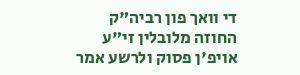די וואך פון רביה"ק החוזה מלובלין זי"ע אויפ'ן פסוק ולרשע אמר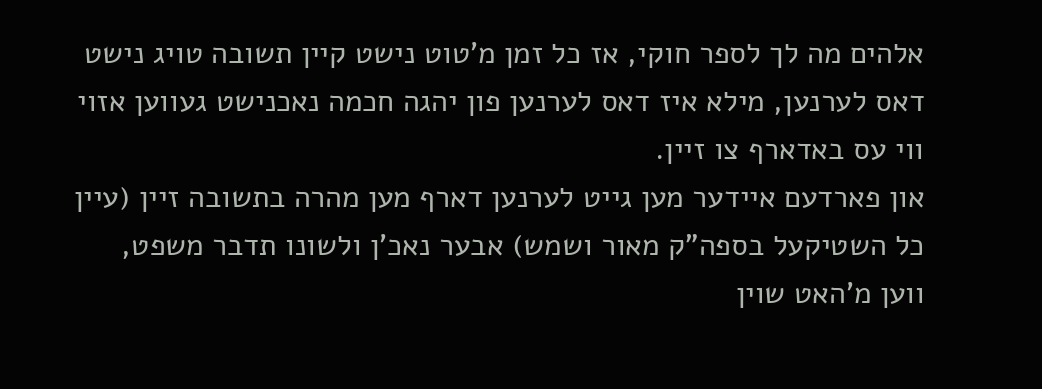אלהים מה לך לספר חוקי, אז כל זמן מ'טוט נישט קיין תשובה טויג נישט דאס לערנען, מילא איז דאס לערנען פון יהגה חכמה נאכנישט געווען אזוי ווי עס באדארף צו זיין.
און פארדעם איידער מען גייט לערנען דארף מען מהרה בתשובה זיין (עיין כל השטיקעל בספה"ק מאור ושמש) אבער נאכ'ן ולשונו תדבר משפט, ווען מ'האט שוין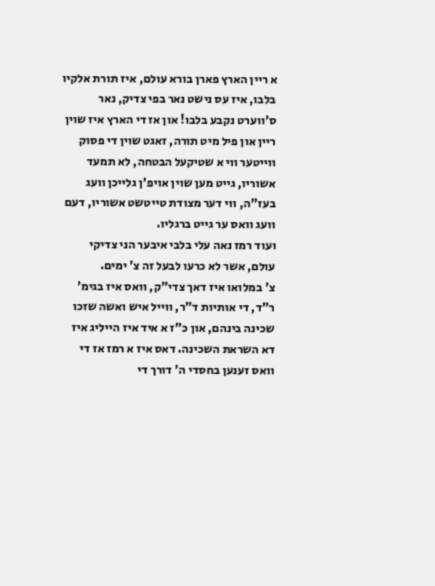א ריין הארץ פארן בורא עולם, איז תורת אלקיו בלבו, איז עס נישט נאר בפי צדיק, נאר ס'ווערט נקבע בלבו! און אז די הארץ איז שוין ריין און פיל מיט תורה, זאגט שוין די פסוק ווייטער ווי א שטיקעל הבטחה, לא תמעד אשוריו, גייט מען שוין אויפ'ן גלייכן וועג בעז"ה, ווי דער מצודת טייטשט אשוריו, דעם וועג וואס ער גייט ברגליו.
ועוד רמז נאה עלי בלבי איבער הני צדיקי עולם, אשר לא כרעו לבעל זה צ' ימים.
צ' במלואו איז דאך צדי"ק, וואס איז בגימ' ר"ד, די אותיות ד"ר, ווייל איש ואשה שזכו שכינה בינהם, און כ"ז א איד איז הייליג איז דא השראת השכינה. דאס איז א רמז אז די וואס זענען בחסדי ה' דורך די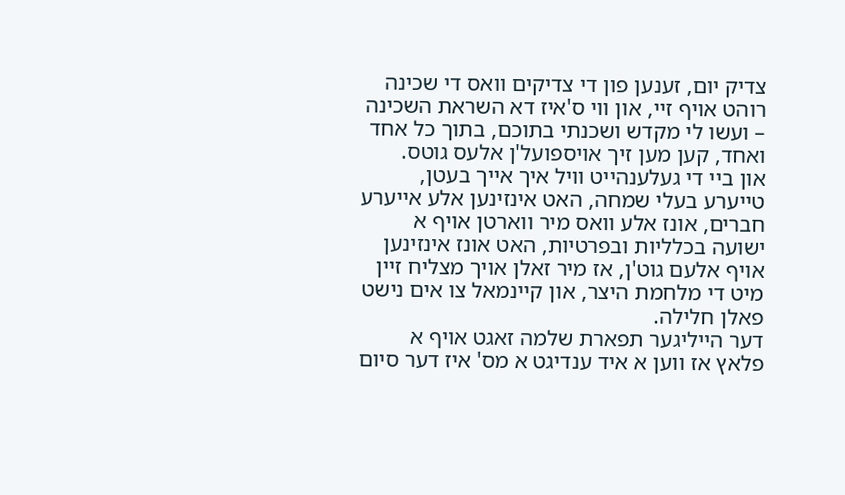צדיק יום, זענען פון די צדיקים וואס די שכינה רוהט אויף זיי, און ווי ס'איז דא השראת השכינה – ועשו לי מקדש ושכנתי בתוכם, בתוך כל אחד ואחד, קען מען זיך אויספועל'ן אלעס גוטס.
און ביי די געלענהייט וויל איך אייך בעטן, טייערע בעלי שמחה, האט אינזינען אלע אייערע חברים, אונז אלע וואס מיר ווארטן אויף א ישועה בכלליות ובפרטיות, האט אונז אינזינען אויף אלעם גוט'ן, אז מיר זאלן אויך מצליח זיין מיט די מלחמת היצר, און קיינמאל צו אים נישט פאלן חלילה.
דער הייליגער תפארת שלמה זאגט אויף א פלאץ אז ווען א איד ענדיגט א מס' איז דער סיום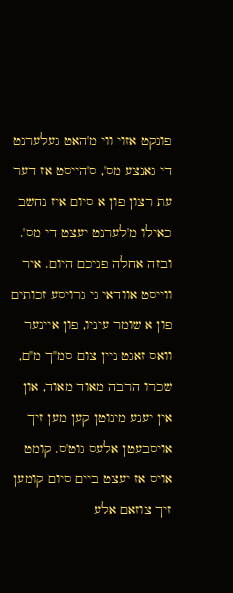פונקט אזוי ווי מ'האט געלערנט די גאנצע מס', ס'הייסט אז דער עת רצון פון א סיום איז נחשב כאילו מ'לערנט יעצט די מס'.
ובזה אחלה פניכם היום. איר ווייסט אוודאי גי גרויסע זכותים פון א שומר עיניו, פון איינער וואס זאגט ניין צום סמ"ך מ"ם, שכרו הרבה מאוד מאוד, און אין יענע מינוטן קען מען זיך אויסבעטן אלעס גוט'ס. קומט אויס אז יעצט ביים סיום קומען זיך צוזאם אלע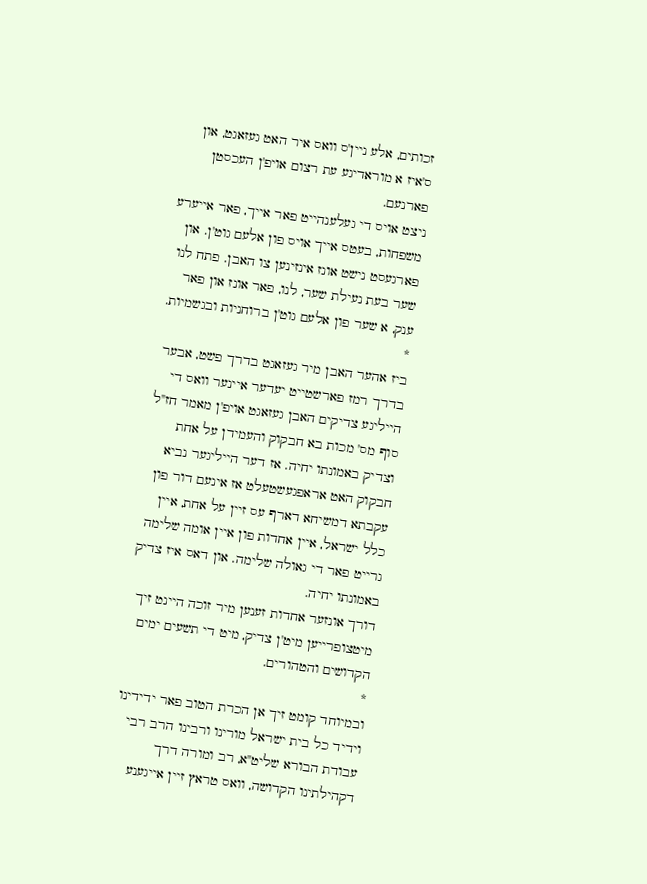זכותים, אלע ניין'ס וואס איר האט געזאגט, און ס'איז א מוראדיגע עת רצום אויפ'ן העכסטן פארנעם.
ניצט אויס די געלענהייט פאר אייך, פאר אייערע משפחות, בעטס אייך אויס פון אלעם גוט'ן. און פארגעסט נישט אונז אינזינען צו האבן. פתח לנו שער בעת נעילת שער, לנו, פאר אונז און פאר ענק, א שער פון אלעם גוט'ן ברוחניות ובגשמיות.
*
ביז אהער האבן מיר געזאגט בדרך פשט, אבער בדרך רמז פארשטייט יעדער איינער וואס די הייליגע צדיקים האבן געזאגט אויפ'ן מאמר חז"ל סוף מס' מכות בא חבקוק והעמידן על אחת וצדיק באמונתו יחיה. אז דער הייליגער נביא חבקוק האט אראפגעשטעלט אז אינעם דור פון עקבתא דמשיחא דארף עס זיין על אחת, איין כלל ישראל, איין אחדות פון איין אומה שלימה גרייט פאר די גאולה שלימה. און דאס איז צדיק באמונתו יחיה.
דורך אונזער אחדות זענען מיר זוכה היינט זיך מיטצופרייען מיט'ן צדיק, מיט די תשעים ימים הקדושים והטהורים.
*
ובמיוחד קומט זיך אן הכרת הטוב פאר ידידינו וידיד כל בית ישראל מורינו ורבינו הרב רבי עבודת הבורא שליט"א, רב ומורה דרך דקהילתינו הקדושה, וואס טראץ זיין אייגענע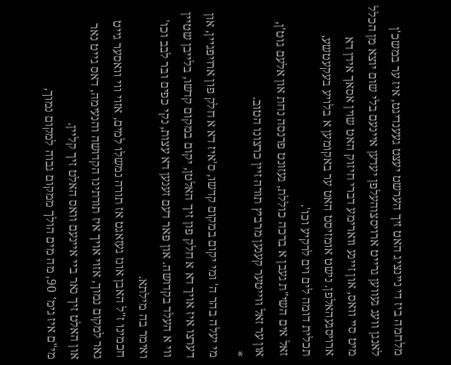מלחמה ביז די ניינציג האט זיך הערשט יעצט געענדיגט, איז ער במשכ'ן לאנגן וועג געווען גרייט ארויסצוהעלפן יעדען איינעם בלי שום יוצא מן הכלל מיט סיי וואס, און זיינע ווארימע דברי חיזוק האט שוין אסאך אידן דא ארויסגעהאלפן. נישט אומזיסט האט ער באקומען א בלויע בעקעטשע, תכלית דומה לים וים לרקיע וכו'.
זאל אים השי"ת געבן א ברכה כוללת, געזונט פרנסה נחת און אלעם גוט'ן, און ער זאל ווייטער קענען מרביץ תורה זיין כרצונו הטוב.
*
מי יעלה בהר ה' ומי יקום במקום קדשו, ס'איז דא א חלק פון ארויפגיין, און דערצו איז אויך דא א חלק פון זיך האלטן, יקום במקום קדשו, בלייבן שטיין ווי א העלד בקדושה. און פאר דעם זענען דא עצות, נקי כפים ובר לבב וכו' ואימר בה מילתא.
חכמינו ז"ל האבן אונז געזאגט אז תורה נמשלו למים, אזוי ווי וואסער גייט נאר למקום נמוך, אזוי אויך איז תורתינו הקדושה והנעימה, דאס גייט נאר און האלט זיך נאר ביי איינעם וואס האלט זיך קליין.
מי"ם איז גימ' 90, מה מים הולך ממקום גבוה למקום נמוך,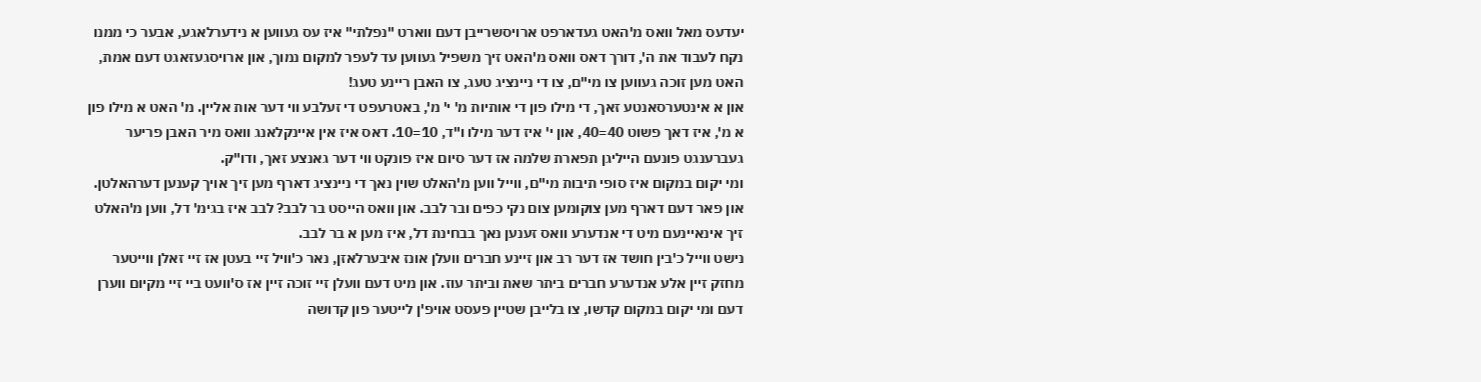יעדעס מאל וואס מ'האט געדארפט ארויסשרייבן דעם ווארט "נפלתי" איז עס געווען א נידערלאגע, אבער כי ממנו נקח לעבוד את ה', דורך דאס וואס מ'האט זיך משפיל געווען עד לעפר למקום נמוך, און ארויסגעזאגט דעם אמת, האט מען זוכה געווען צו מי"ם, צו די ניינציג טעג, צו האבן ריינע טעג!
און א אינטערסאנטע זאך, די מילו פון די אותיות מ' י' מ', באטרעפט די זעלבע ווי דער אות אליין. מ' האט א מילו פון א מ', איז דאך פשוט 40=40, און י' איז דער מילו ו"ד, 10=10. דאס איז אין איינקלאנג וואס מיר האבן פריער געברענגט פונעם הייליגן תפארת שלמה אז דער סיום איז פונקט ווי דער גאנצע זאך, ודו"ק.
ומי יקום במקום איז סופי תיבות מי"ם, ווייל ווען מ'האלט שוין נאך די ניינציג דארף מען זיך אויך קענען דערהאלטן. און פאר דעם דארף מען צוקומען צום נקי כפים ובר לבב. און וואס הייסט בר לבב? לבב איז בגימ' דל, ווען מ'האלט זיך אינאיינעם מיט די אנדערע וואס זענען נאך בבחינת דל, איז מען א בר לבב.
נישט ווייל כ'בין חושד אז דער רב און זיינע חברים וועלן אונז איבערלאזן, נאר כ'וויל זיי בעטן אז זיי זאלן ווייטער מחזק זיין אלע אנדערע חברים ביתר שאת וביתר עוז. און מיט דעם וועלן זיי זוכה זיין אז ס'וועט ביי זיי מקיום ווערן דעם ומי יקום במקום קדשו, צו בלייבן שטיין פעסט אויפ'ן לייטער פון קדושה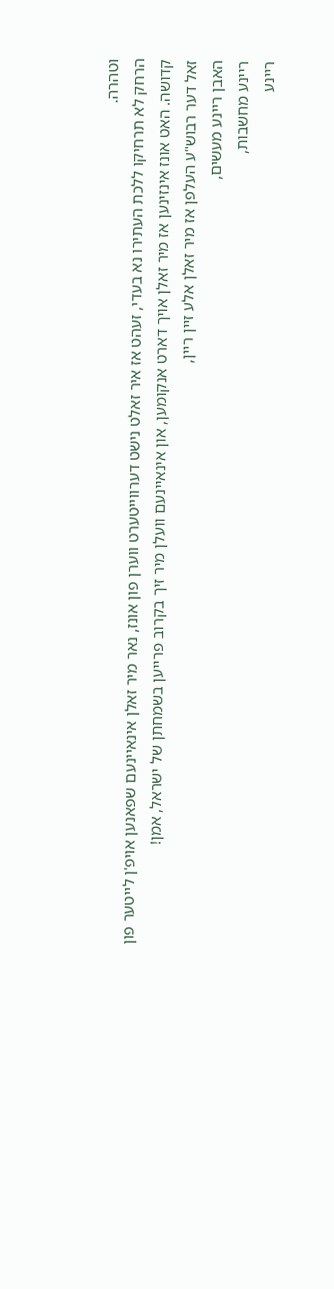וטהרה.
הרחק לא תרחיקו ללכת העתירו נא בעדי, זעהט אז איר זאלט נישט דערווייטערט ווערן פון אונז, נאר מיר זאלן אינאיינעם שפאנען אויפ'ן לייטער פון קדושה. האט אונז אינזינען אז מיר זאלן אויך דארט אנקומען, און אינאיינעם וועלן מיר זיך בקרוב פרייען בשמחתן של ישראל, אמן!
זאל דער רבוש"ע העלפן אז מיר זאלן אלע זיין ריין,
האבן ריינע מעשים,
ריינע מחשבות,
ריינע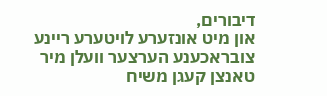דיבורים,
און מיט אונזערע לויטערע ריינע צובראכענע הערצער וועלן מיר טאנצן קעגן משיח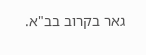גאר בקרוב בב"א.